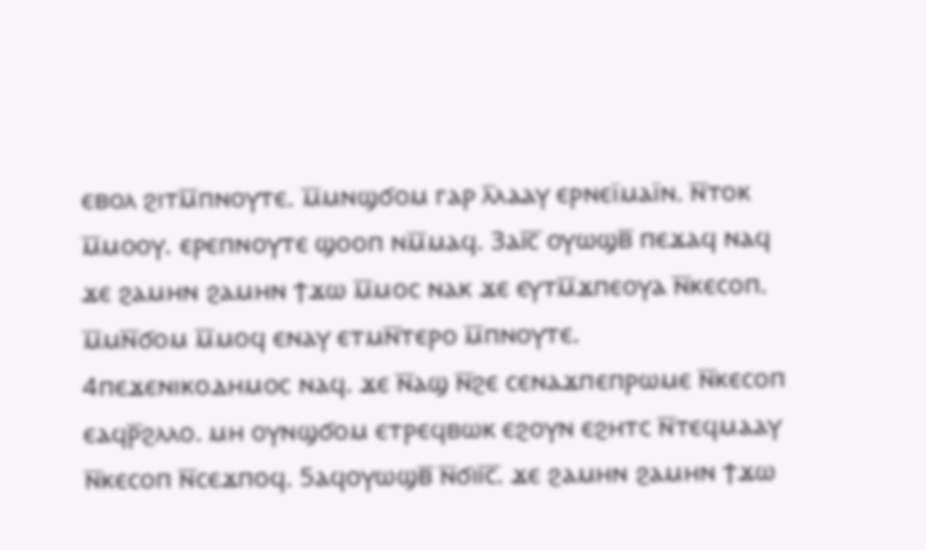ⲉⲃⲟⲗ ϩⲓⲧⲙ̅ⲡⲛⲟⲩⲧⲉ. ⲙ̅ⲙⲛϣϭⲟⲙ ⲅⲁⲣ ⲗ̅ⲗⲁⲁⲩ ⲉⲣⲛⲉⲓ̈ⲙⲁⲓ̈ⲛ. ⲛ̅ⲧⲟⲕ ⲙ̅ⲙⲟⲟⲩ. ⲉⲣⲉⲡⲛⲟⲩⲧⲉ ϣⲟⲟⲡ ⲛⲙ̅ⲙⲁϥ. 3ⲁⲓ̅ⲥ̅ ⲟⲩⲱϣⲃ̅ ⲡⲉϫⲁϥ ⲛⲁϥ ϫⲉ ϩⲁⲙⲏⲛ ϩⲁⲙⲏⲛ ϯϫⲱ ⲙ̅ⲙⲟⲥ ⲛⲁⲕ ϫⲉ ⲉⲩⲧⲙ̅ϫⲡⲉⲟⲩⲁ ⲛ̅ⲕⲉⲥⲟⲡ. ⲙ̅ⲙⲛ̅ϭⲟⲙ ⲙ̅ⲙⲟϥ ⲉⲛⲁⲩ ⲉⲧⲙⲛ̅ⲧⲉⲣⲟ ⲙ̅ⲡⲛⲟⲩⲧⲉ. 4ⲡⲉϫⲉⲛⲓⲕⲟⲇⲏⲙⲟⲥ ⲛⲁϥ. ϫⲉ ⲛ̅ⲁϣ ⲛ̅ϩⲉ ⲥⲉⲛⲁϫⲡⲉⲡⲣⲱⲙⲉ ⲛ̅ⲕⲉⲥⲟⲡ ⲉⲁϥⲣ̅ϩⲗⲗⲟ. ⲙⲏ ⲟⲩⲛϣϭⲟⲙ ⲉⲧⲣⲉϥⲃⲱⲕ ⲉϩⲟⲩⲛ ⲉϩⲏⲧⲥ ⲛ̅ⲧⲉϥⲙⲁⲁⲩ ⲛ̅ⲕⲉⲥⲟⲡ ⲛ̅ⲥⲉϫⲡⲟϥ. 5ⲁϥⲟⲩⲱϣⲃ̅ ⲛ̅ϭⲓⲓ̅ⲥ̅. ϫⲉ ϩⲁⲙⲏⲛ ϩⲁⲙⲏⲛ ϯϫⲱ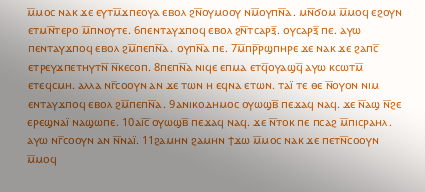ⲙ̅ⲙⲟⲥ ⲛⲁⲕ ϫⲉ ⲉⲩⲧⲙ̅ϫⲡⲉⲟⲩⲁ ⲉⲃⲟⲗ ϩⲛ̅ⲟⲩⲙⲟⲟⲩ ⲛⲙ̅ⲟⲩⲡⲛ̅ⲁ. ⲙⲛ̅ϭⲟⲙ ⲙ̅ⲙⲟϥ ⲉϩⲟⲩⲛ ⲉⲧⲙⲛ̅ⲧⲉⲣⲟ ⲙ̅ⲡⲛⲟⲩⲧⲉ. 6ⲡⲉⲛⲧⲁⲩϫⲡⲟϥ ⲉⲃⲟⲗ ϩⲛ̅ⲧⲥⲁⲣⲝ̅. ⲟⲩⲥⲁⲣⲝ̅ ⲡⲉ. ⲁⲩⲱ ⲡⲉⲛⲧⲁⲩϫⲡⲟϥ ⲉⲃⲟⲗ ϩⲙ̅ⲡⲉⲡⲛ̅ⲁ. ⲟⲩⲡⲛ̅ⲁ ⲡⲉ. 7ⲙ̅ⲡⲣ̅ⲣϣⲡⲏⲣⲉ ϫⲉ ⲛⲁⲕ ϫⲉ ϩⲁⲡⲥ̅ ⲉⲧⲣⲉⲩϫⲡⲉⲧⲏⲩⲧⲛ̅ ⲛ̅ⲕⲉⲥⲟⲡ. 8ⲡⲉⲡⲛ̅ⲁ ⲛⲓϥⲉ ⲉⲡⲙⲁ ⲉⲧϥ̅ⲟⲩⲁϣϥ̅ ⲁⲩⲱ ⲕⲥⲱⲧⲙ̅ ⲉⲧⲉϥⲥⲙⲏ. ⲁⲗⲗⲁ ⲛⲅ̅ⲥⲟⲟⲩⲛ ⲁⲛ ϫⲉ ⲧⲱⲛ ⲏ ⲉϥⲛⲁ ⲉⲧⲱⲛ. ⲧⲁⲓ̈ ⲧⲉ ⲑⲉ ⲛ̅ⲟⲩⲟⲛ ⲛⲓⲙ ⲉⲛⲧⲁⲩϫⲡⲟϥ ⲉⲃⲟⲗ ϩⲙ̅ⲡⲉⲡⲛ̅ⲁ. 9ⲁⲛⲓⲕⲟⲇⲏⲙⲟⲥ ⲟⲩⲱϣⲃ̅ ⲡⲉϫⲁϥ ⲛⲁϥ. ϫⲉ ⲛ̅ⲁϣ ⲛ̅ϩⲉ ⲉⲣⲉϣⲛⲁⲓ̈ ⲛⲁϣⲱⲡⲉ. 10ⲁⲓ̅ⲥ̅ ⲟⲩⲱϣⲃ̅ ⲡⲉϫⲁϥ ⲛⲁϥ. ϫⲉ ⲛ̅ⲧⲟⲕ ⲡⲉ ⲡⲥⲁϩ ⲙ̅ⲡⲓⲥⲣⲁⲏⲗ. ⲁⲩⲱ ⲛⲅ̅ⲥⲟⲟⲩⲛ ⲁⲛ ⲛ̅ⲛⲁⲓ̈. 11ϩⲁⲙⲏⲛ ϩⲁⲙⲏⲛ ϯϫⲱ ⲙ̅ⲙⲟⲥ ⲛⲁⲕ ϫⲉ ⲡⲉⲧⲛ̅ⲥⲟⲟⲩⲛ ⲙ̅ⲙⲟϥ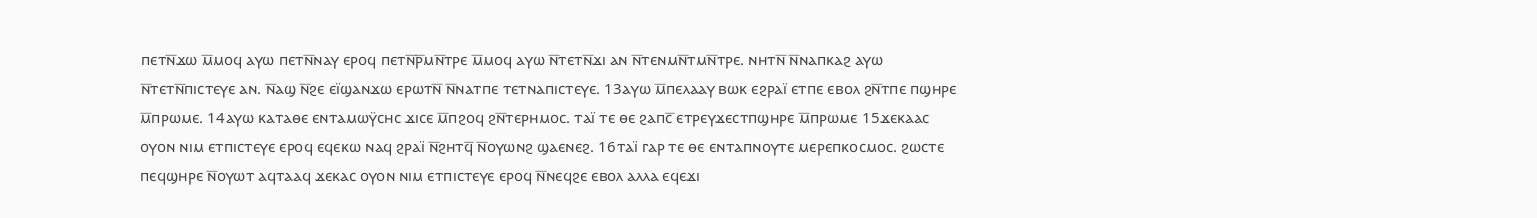ⲡⲉⲧⲛ̅ϫⲱ ⲙ̅ⲙⲟϥ ⲁⲩⲱ ⲡⲉⲧⲛ̅ⲛⲁⲩ ⲉⲣⲟϥ ⲡⲉⲧⲛ̅ⲣ̅ⲙⲛ̅ⲧⲣⲉ ⲙ̅ⲙⲟϥ ⲁⲩⲱ ⲛ̅ⲧⲉⲧⲛ̅ϫⲓ ⲁⲛ ⲛ̅ⲧⲉⲛⲙⲛ̅ⲧⲙⲛ̅ⲧⲣⲉ. ⲛⲏⲧⲛ̅ ⲛ̅ⲛⲁⲡⲕⲁϩ ⲁⲩⲱ ⲛ̅ⲧⲉⲧⲛ̅ⲡⲓⲥⲧⲉⲩⲉ ⲁⲛ. ⲛ̅ⲁϣ ⲛ̅ϩⲉ ⲉⲓ̈ϣⲁⲛϫⲱ ⲉⲣⲱⲧⲛ̅ ⲛ̅ⲛⲁⲧⲡⲉ ⲧⲉⲧⲛⲁⲡⲓⲥⲧⲉⲩⲉ. 13ⲁⲩⲱ ⲙ̅ⲡⲉⲗⲁⲁⲩ ⲃⲱⲕ ⲉϩⲣⲁⲓ̈ ⲉⲧⲡⲉ ⲉⲃⲟⲗ ϩⲛ̅ⲧⲡⲉ ⲡϣⲏⲣⲉ ⲙ̅ⲡⲣⲱⲙⲉ. 14ⲁⲩⲱ ⲕⲁⲧⲁⲑⲉ ⲉⲛⲧⲁⲙⲱⲩ̈ⲥⲏⲥ ϫⲓⲥⲉ ⲙ̅ⲡϩⲟϥ ϩⲛ̅ⲧⲉⲣⲏⲙⲟⲥ. ⲧⲁⲓ̈ ⲧⲉ ⲑⲉ ϩⲁⲡⲥ̅ ⲉⲧⲣⲉⲩϫⲉⲥⲧⲡϣⲏⲣⲉ ⲙ̅ⲡⲣⲱⲙⲉ 15ϫⲉⲕⲁⲁⲥ ⲟⲩⲟⲛ ⲛⲓⲙ ⲉⲧⲡⲓⲥⲧⲉⲩⲉ ⲉⲣⲟϥ ⲉϥⲉⲕⲱ ⲛⲁϥ ϩⲣⲁⲓ̈ ⲛ̅ϩⲏⲧϥ̅ ⲛ̅ⲟⲩⲱⲛϩ ϣⲁⲉⲛⲉϩ. 16ⲧⲁⲓ̈ ⲅⲁⲣ ⲧⲉ ⲑⲉ ⲉⲛⲧⲁⲡⲛⲟⲩⲧⲉ ⲙⲉⲣⲉⲡⲕⲟⲥⲙⲟⲥ. ϩⲱⲥⲧⲉ ⲡⲉϥϣⲏⲣⲉ ⲛ̅ⲟⲩⲱⲧ ⲁϥⲧⲁⲁϥ ϫⲉⲕⲁⲥ ⲟⲩⲟⲛ ⲛⲓⲙ ⲉⲧⲡⲓⲥⲧⲉⲩⲉ ⲉⲣⲟϥ ⲛ̅ⲛⲉϥϩⲉ ⲉⲃⲟⲗ ⲁⲗⲗⲁ ⲉϥⲉϫⲓ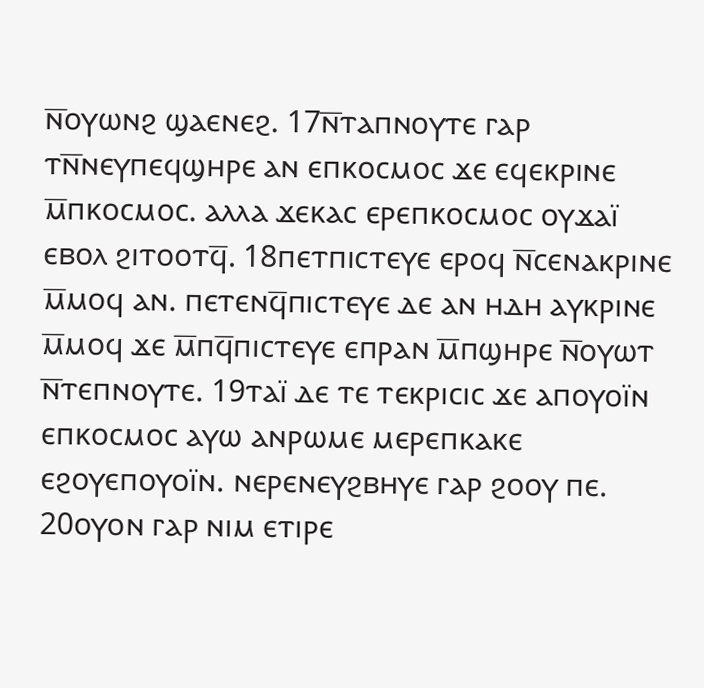ⲛ̅ⲟⲩⲱⲛϩ ϣⲁⲉⲛⲉϩ. 17ⲛ̅ⲧⲁⲡⲛⲟⲩⲧⲉ ⲅⲁⲣ ⲧⲛ̅ⲛⲉⲩⲡⲉϥϣⲏⲣⲉ ⲁⲛ ⲉⲡⲕⲟⲥⲙⲟⲥ ϫⲉ ⲉϥⲉⲕⲣⲓⲛⲉ ⲙ̅ⲡⲕⲟⲥⲙⲟⲥ. ⲁⲗⲗⲁ ϫⲉⲕⲁⲥ ⲉⲣⲉⲡⲕⲟⲥⲙⲟⲥ ⲟⲩϫⲁⲓ̈ ⲉⲃⲟⲗ ϩⲓⲧⲟⲟⲧϥ̅. 18ⲡⲉⲧⲡⲓⲥⲧⲉⲩⲉ ⲉⲣⲟϥ ⲛ̅ⲥⲉⲛⲁⲕⲣⲓⲛⲉ ⲙ̅ⲙⲟϥ ⲁⲛ. ⲡⲉⲧⲉⲛϥ̅ⲡⲓⲥⲧⲉⲩⲉ ⲇⲉ ⲁⲛ ⲏⲇⲏ ⲁⲩⲕⲣⲓⲛⲉ ⲙ̅ⲙⲟϥ ϫⲉ ⲙ̅ⲡϥ̅ⲡⲓⲥⲧⲉⲩⲉ ⲉⲡⲣⲁⲛ ⲙ̅ⲡϣⲏⲣⲉ ⲛ̅ⲟⲩⲱⲧ ⲛ̅ⲧⲉⲡⲛⲟⲩⲧⲉ. 19ⲧⲁⲓ̈ ⲇⲉ ⲧⲉ ⲧⲉⲕⲣⲓⲥⲓⲥ ϫⲉ ⲁⲡⲟⲩⲟⲓ̈ⲛ ⲉⲡⲕⲟⲥⲙⲟⲥ ⲁⲩⲱ ⲁⲛⲣⲱⲙⲉ ⲙⲉⲣⲉⲡⲕⲁⲕⲉ ⲉϩⲟⲩⲉⲡⲟⲩⲟⲓ̈ⲛ. ⲛⲉⲣⲉⲛⲉⲩϩⲃⲏⲩⲉ ⲅⲁⲣ ϩⲟⲟⲩ ⲡⲉ. 20ⲟⲩⲟⲛ ⲅⲁⲣ ⲛⲓⲙ ⲉⲧⲓⲣⲉ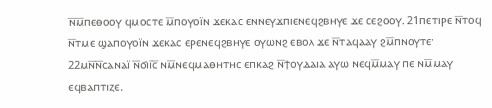ⲛ̅ⲙ̅ⲡⲉⲑⲟⲟⲩ ϥⲙⲟⲥⲧⲉ ⲙ̅ⲡⲟⲩⲟⲓ̈ⲛ ϫⲉⲕⲁⲥ ⲉⲛⲛⲉⲩϫⲡⲓⲉⲛⲉϥϩⲃⲏⲩⲉ ϫⲉ ⲥⲉϩⲟⲟⲩ. 21ⲡⲉⲧⲓⲣⲉ ⲛ̅ⲧⲟϥ ⲛ̅ⲧⲙⲉ ϣⲁⲡⲟⲩⲟⲓ̈ⲛ ϫⲉⲕⲁⲥ ⲉⲣⲉⲛⲉϥϩⲃⲏⲩⲉ ⲟⲩⲱⲛϩ ⲉⲃⲟⲗ ϫⲉ ⲛ̅ⲧⲁϥⲁⲁⲩ ϩⲙ̅ⲡⲛⲟⲩⲧⲉ· 22ⲙⲛ̅ⲛ̅ⲥⲁⲛⲁⲓ̈ ⲛ̅ϭⲓⲓ̅ⲥ̅ ⲛⲙ̅ⲛⲉϥⲙⲁⲑⲏⲧⲏⲥ ⲉⲡⲕⲁϩ ⲛ̅ϯⲟⲩⲇⲁⲓⲁ ⲁⲩⲱ ⲛⲉϥⲙ̅ⲙⲁⲩ ⲡⲉ ⲛⲙ̅ⲙⲁⲩ ⲉϥⲃⲁⲡⲧⲓⲍⲉ.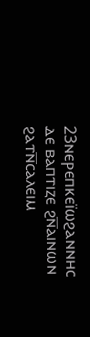23ⲛⲉⲣⲉⲡⲕⲉⲓ̈ⲱϩⲁⲛⲛⲏⲥ ⲇⲉ ⲃⲁⲡⲧⲓⲍⲉ ϩⲛ̅ⲁⲓⲛⲱⲛ ϩⲁⲧⲛ̅ⲥⲁⲗⲉⲓⲙ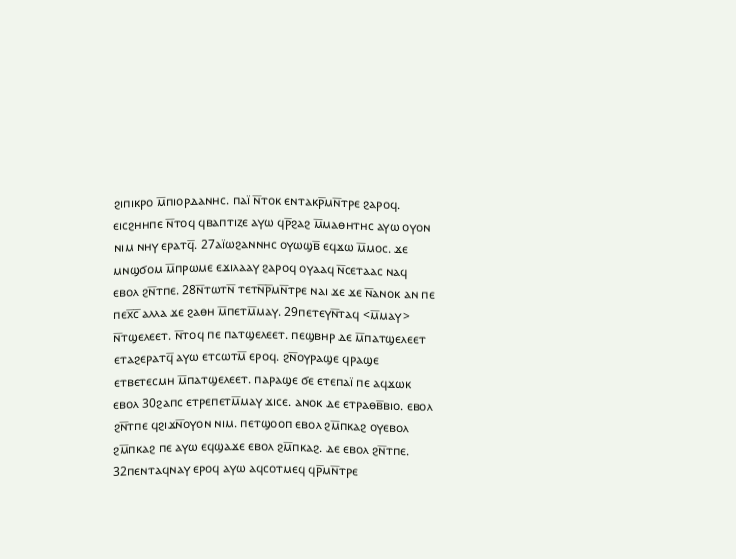ϩⲓⲡⲓⲕⲣⲟ ⲙ̅ⲡⲓⲟⲣⲇⲁⲛⲏⲥ. ⲡⲁⲓ̈ ⲛ̅ⲧⲟⲕ ⲉⲛⲧⲁⲕⲣ̅ⲙⲛ̅ⲧⲣⲉ ϩⲁⲣⲟϥ. ⲉⲓⲥϩⲏⲏⲡⲉ ⲛ̅ⲧⲟϥ ϥⲃⲁⲡⲧⲓⲍⲉ ⲁⲩⲱ ϥⲣ̅ϩⲁϩ ⲙ̅ⲙⲁⲑⲏⲧⲏⲥ ⲁⲩⲱ ⲟⲩⲟⲛ ⲛⲓⲙ ⲛⲏⲩ ⲉⲣⲁⲧϥ̅. 27ⲁⲓ̈ⲱϩⲁⲛⲛⲏⲥ ⲟⲩⲱϣⲃ̅ ⲉϥϫⲱ ⲙ̅ⲙⲟⲥ. ϫⲉ ⲙⲛϣϭⲟⲙ ⲙ̅ⲡⲣⲱⲙⲉ ⲉϫⲓⲗⲁⲁⲩ ϩⲁⲣⲟϥ ⲟⲩⲁⲁϥ ⲛ̅ⲥⲉⲧⲁⲁⲥ ⲛⲁϥ ⲉⲃⲟⲗ ϩⲛ̅ⲧⲡⲉ. 28ⲛ̅ⲧⲱⲧⲛ̅ ⲧⲉⲧⲛ̅ⲣ̅ⲙⲛ̅ⲧⲣⲉ ⲛⲁⲓ ϫⲉ ϫⲉ ⲛ̅ⲁⲛⲟⲕ ⲁⲛ ⲡⲉ ⲡⲉⲭ̅ⲥ̅ ⲁⲗⲗⲁ ϫⲉ ϩⲁⲑⲏ ⲙ̅ⲡⲉⲧⲙ̅ⲙⲁⲩ. 29ⲡⲉⲧⲉⲩⲛ̅ⲧⲁϥ <ⲙ̅ⲙⲁⲩ> ⲛ̅ⲧϣⲉⲗⲉⲉⲧ. ⲛ̅ⲧⲟϥ ⲡⲉ ⲡⲁⲧϣⲉⲗⲉⲉⲧ. ⲡⲉϣⲃⲏⲣ ⲇⲉ ⲙ̅ⲡⲁⲧϣⲉⲗⲉⲉⲧ ⲉⲧⲁϩⲉⲣⲁⲧϥ̅ ⲁⲩⲱ ⲉⲧⲥⲱⲧⲙ̅ ⲉⲣⲟϥ. ϩⲛ̅ⲟⲩⲣⲁϣⲉ ϥⲣⲁϣⲉ ⲉⲧⲃⲉⲧⲉⲥⲙⲏ ⲙ̅ⲡⲁⲧϣⲉⲗⲉⲉⲧ. ⲡⲁⲣⲁϣⲉ ϭⲉ ⲉⲧⲉⲡⲁⲓ̈ ⲡⲉ ⲁϥϫⲱⲕ ⲉⲃⲟⲗ 30ϩⲁⲡⲥ ⲉⲧⲣⲉⲡⲉⲧⲙ̅ⲙⲁⲩ ϫⲓⲥⲉ. ⲁⲛⲟⲕ ⲇⲉ ⲉⲧⲣⲁⲑⲃ̅ⲃⲓⲟ. ⲉⲃⲟⲗ ϩⲛ̅ⲧⲡⲉ ϥϩⲓϫⲛ̅ⲟⲩⲟⲛ ⲛⲓⲙ. ⲡⲉⲧϣⲟⲟⲡ ⲉⲃⲟⲗ ϩⲙ̅ⲡⲕⲁϩ ⲟⲩⲉⲃⲟⲗ ϩⲙ̅ⲡⲕⲁϩ ⲡⲉ ⲁⲩⲱ ⲉϥϣⲁϫⲉ ⲉⲃⲟⲗ ϩⲙ̅ⲡⲕⲁϩ. ⲇⲉ ⲉⲃⲟⲗ ϩⲛ̅ⲧⲡⲉ. 32ⲡⲉⲛⲧⲁϥⲛⲁⲩ ⲉⲣⲟϥ ⲁⲩⲱ ⲁϥⲥⲟⲧⲙⲉϥ ϥⲣ̅ⲙⲛ̅ⲧⲣⲉ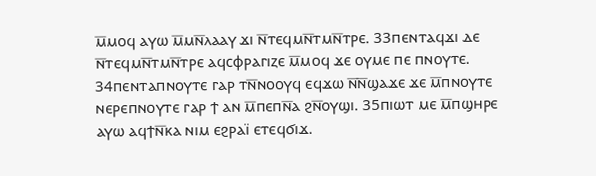ⲙ̅ⲙⲟϥ ⲁⲩⲱ ⲙ̅ⲙⲛ̅ⲗⲁⲁⲩ ϫⲓ ⲛ̅ⲧⲉϥⲙⲛ̅ⲧⲙⲛ̅ⲧⲣⲉ. 33ⲡⲉⲛⲧⲁϥϫⲓ ⲇⲉ ⲛ̅ⲧⲉϥⲙⲛ̅ⲧⲙⲛ̅ⲧⲣⲉ ⲁϥⲥⲫⲣⲁⲅⲓⲍⲉ ⲙ̅ⲙⲟϥ ϫⲉ ⲟⲩⲙⲉ ⲡⲉ ⲡⲛⲟⲩⲧⲉ. 34ⲡⲉⲛⲧⲁⲡⲛⲟⲩⲧⲉ ⲅⲁⲣ ⲧⲛ̅ⲛⲟⲟⲩϥ ⲉϥϫⲱ ⲛ̅ⲛ̅ϣⲁϫⲉ ϫⲉ ⲙ̅ⲡⲛⲟⲩⲧⲉ ⲛⲉⲣⲉⲡⲛⲟⲩⲧⲉ ⲅⲁⲣ ϯ ⲁⲛ ⲙ̅ⲡⲉⲡⲛ̅ⲁ ϩⲛ̅ⲟⲩϣⲓ. 35ⲡⲓⲱⲧ ⲙⲉ ⲙ̅ⲡϣⲏⲣⲉ ⲁⲩⲱ ⲁϥϯⲛ̅ⲕⲁ ⲛⲓⲙ ⲉϩⲣⲁⲓ̈ ⲉⲧⲉϥϭⲓϫ.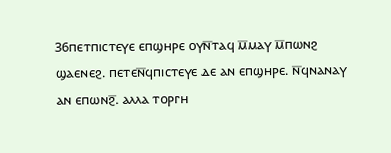36ⲡⲉⲧⲡⲓⲥⲧⲉⲩⲉ ⲉⲡϣⲏⲣⲉ ⲟⲩⲛ̅ⲧⲁϥ ⲙ̅ⲙⲁⲩ ⲙ̅ⲡⲱⲛϩ ϣⲁⲉⲛⲉϩ. ⲡⲉⲧⲉⲛ̅ϥⲡⲓⲥⲧⲉⲩⲉ ⲇⲉ ⲁⲛ ⲉⲡϣⲏⲣⲉ. ⲛ̅ϥⲛⲁⲛⲁⲩ ⲁⲛ ⲉⲡⲱⲛϩ̅. ⲁⲗⲗⲁ ⲧⲟⲣⲅⲏ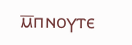ⲙ̅ⲡⲛⲟⲩⲧⲉ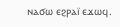ⲛⲁϭⲱ ⲉϩⲣⲁⲓ̈ ⲉϫⲱϥ.